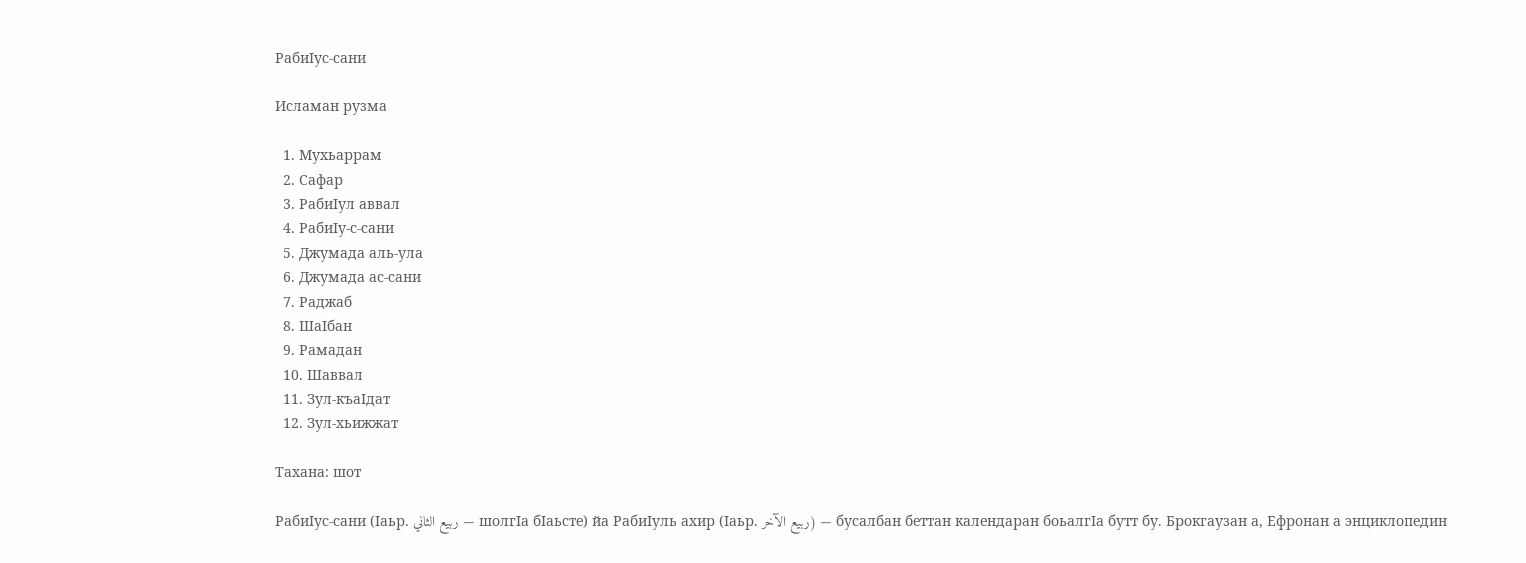РабиӀус-сани

Исламан рузма

  1. Мухьаррам
  2. Сафар
  3. РабиӀул аввал
  4. РабиӀу-с-сани
  5. Джумада аль-ула
  6. Джумада ас-сани
  7. Раджаб
  8. ШаӀбан
  9. Рамадан
  10. Шаввал
  11. Зул-къаӀдат
  12. Зул-хьижжат

Тахана: шот

РабиӀус-сани (Ӏаьр. ربيع الثاني — шолгӀа бӀаьсте) йа РабиӀуль ахир (Ӏаьр. ربيع الآخر) — бусалбан беттан календаран боьалгӀа бутт бу. Брокгаузан а, Ефронан а энциклопедин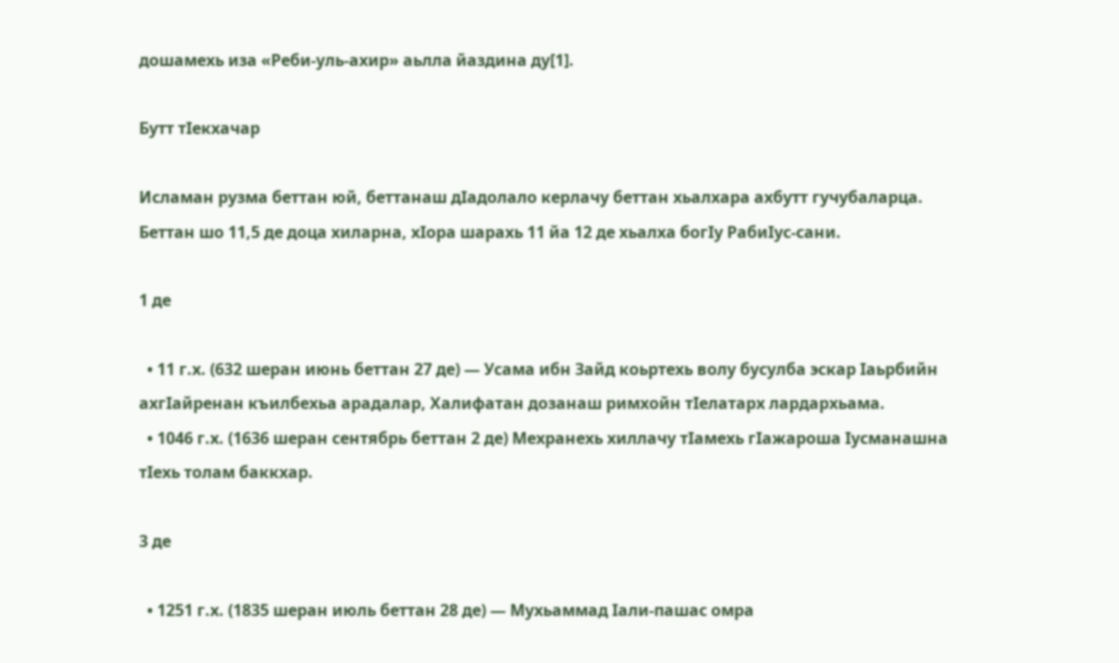дошамехь иза «Реби-уль-ахир» аьлла йаздина ду[1].

Бутт тӀекхачар

Исламан рузма беттан юй, беттанаш дӀадолало керлачу беттан хьалхара ахбутт гучубаларца. Беттан шо 11,5 де доца хиларна, хӀора шарахь 11 йа 12 де хьалха богӀу РабиӀус-сани.

1 де

  • 11 г.х. (632 шеран июнь беттан 27 де) — Усама ибн Зайд коьртехь волу бусулба эскар Ӏаьрбийн ахгӀайренан къилбехьа арадалар, Халифатан дозанаш римхойн тӀелатарх лардархьама.
  • 1046 г.х. (1636 шеран сентябрь беттан 2 де) Мехранехь хиллачу тӀамехь гӀажароша Ӏусманашна тӀехь толам баккхар.

3 де

  • 1251 г.х. (1835 шеран июль беттан 28 де) — Мухьаммад Ӏали-пашас омра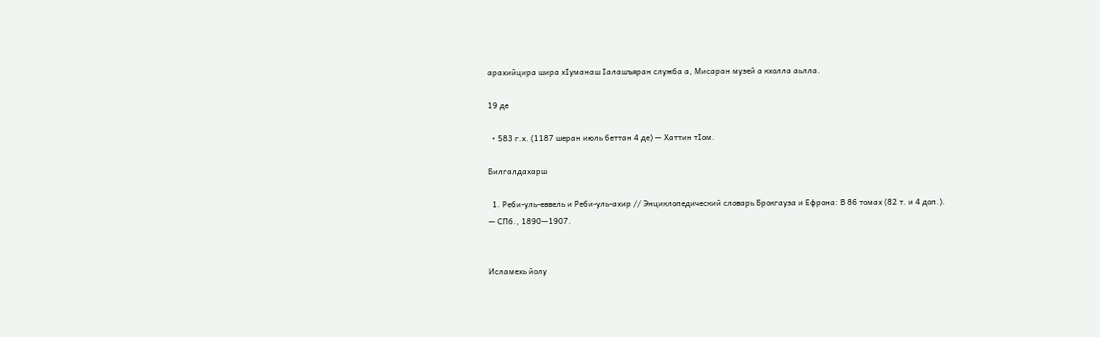арахийцира шира хӀуманаш Ӏалашъяран служба а, Мисаран музей а кхолла аьлла.

19 де

  • 583 г.х. (1187 шеран июль беттан 4 де) — Хаттин тӀом.

Билгалдахарш

  1. Реби-уль-еввель и Реби-уль-ахир // Энциклопедический словарь Брокгауза и Ефрона: В 86 томах (82 т. и 4 доп.). — СПб., 1890—1907.


Исламехь йолу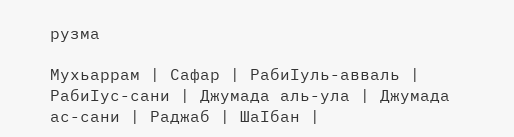рузма

Мухьаррам | Сафар | РабиӀуль-авваль | РабиӀус-сани | Джумада аль-ула | Джумада ас-сани | Раджаб | ШаӀбан |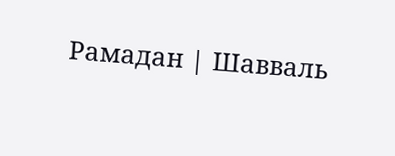Рамадан | Шавваль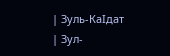| Зуль-КаӀдат | Зул-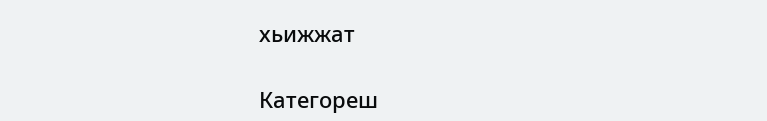хьижжат

Категореш